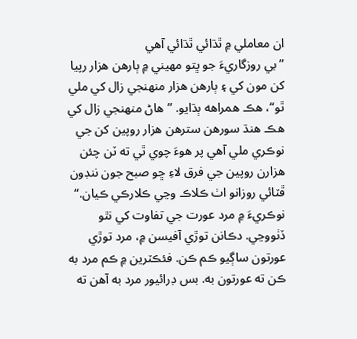ان معاملي ۾ ٿڌائي ٿڌائي آهي
”بي روزگاريءَ جو ڀتو مهيني ۾ ٻارهن هزار رپيا کن مون کي ۽ ٻارهن هزار منهنجي زال کي ملي ٿو“، هڪ همراهه ٻڌايو. ”هاڻ منهنجي زال کي هڪ هنڌ سورهن سترهن هزار روپين کن جي نوڪري ملي آهي پر هوءَ چوي ٿي ته ٽن چئن هزارن روپين جي فرق لاءِ ڇو صبح جون ننڊون ڦٽائي روزانو اٺ ڪلاڪ وڃي ڪلارڪي ڪيان.“
نوڪريءَ ۾ مرد عورت جي تفاوت کي نٿو ڏٺووڃي. دڪانن توڙي آفيسن ۾، مرد توڙي عورتون ساڳيو ڪم ڪن. فئڪٽرين ۾ ڪم مرد به ڪن ته عورتون به. بس ڊرائيور مرد به آهن ته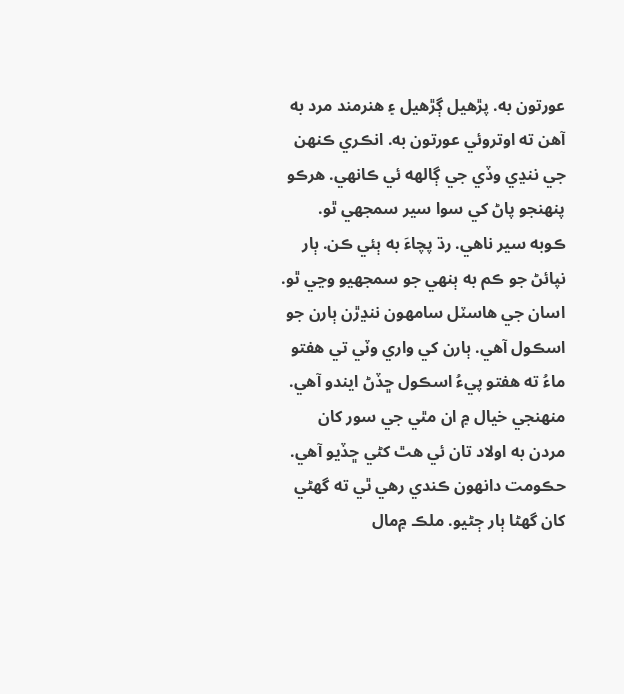عورتون به. پڙهيل ڳڙهيل ۽ هنرمند مرد به آهن ته اوتروئي عورتون به. انڪري ڪنهن جي ننڍي وڏي جي ڳالهه ئي ڪانهي. هرڪو پنهنجو پاڻ کي سوا سير سمجهي ٿو. ڪوبه سير ناهي. رڌ پچاءَ به ٻئي ڪن. ٻار نپائڻ جو ڪم به ٻنهي جو سمجهيو وڃي ٿو. اسان جي هاسٽل سامهون ننڍڙن ٻارن جو اسڪول آهي. ٻارن کي واري وٽي تي هفتو ماءُ ته هفتو پيءُ اسڪول ڇڏڻ ايندو آهي. منهنجي خيال ۾ ان مٿي جي سور کان مردن به اولاد تان ئي هٿ کڻي ڇڏيو آهي. حڪومت دانهون ڪندي رهي ٿي ته گهڻي کان گهڻا ٻار ڄڻيو. ملڪ ۾مال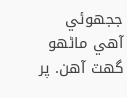ججهوئي آهي ماڻهو گهٽ آهن. پر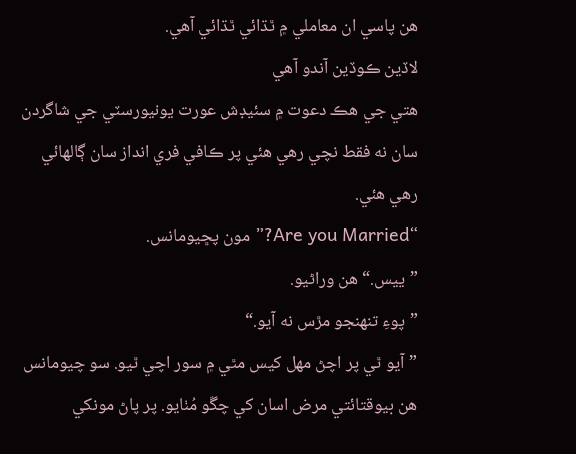هن پاسي ان معاملي ۾ ٿڌائي ٿڌائي آهي.
لاڏين ڪوڏين آندو آهي
هتي جي هڪ دعوت ۾ سئيڊش عورت يونيورسٽي جي شاگردن سان نه فقط نچي رهي هئي پر ڪافي فري انداز سان ڳالهائي رهي هئي.
“Are you Married?” مون پڇيومانس.
”ييس.“ هن وراڻيو.
”پوءِ تنهنجو مڙس نه آيو.“
”آيو ٿي پر اچڻ مهل کيس مٿي ۾ سور اچي ٿيو. سو چيومانس هن بيوقتائتي مرض اسان کي چڱو مُٺايو. پر پاڻ مونکي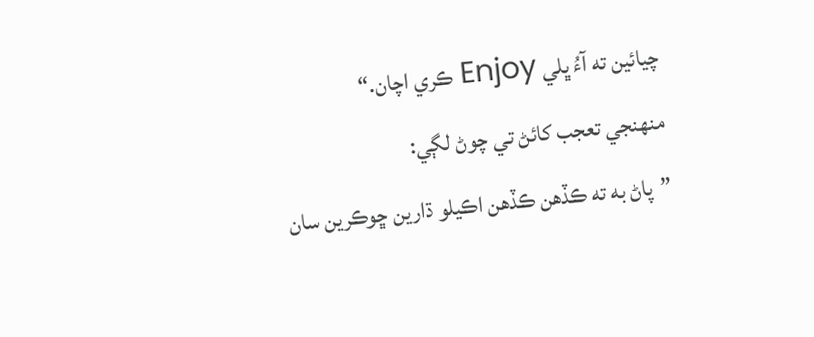چيائين ته آءُ ڀلي Enjoy ڪري اچان.“
منهنجي تعجب کائڻ تي چوڻ لڳي:
”پاڻ به ته ڪڏهن ڪڏهن اڪيلو ڌارين ڇوڪرين سان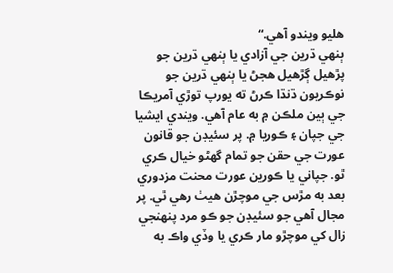هليو ويندو آهي.“
ٻنهي ڌرين جي آزادي يا ٻنهي ڌرين جو پڙهيل ڳڙهيل هجڻ يا ٻنهي ڌرين جو نوڪريون ڌنڌا ڪرڻ ته يورپ توڙي آمريڪا جي ٻين ملڪن ۾ به عام آهي. ويندي ايشيا جي جپان ۽ ڪوريا ۾. پر سئيڊن جو قانون عورت جي حقن جو تمام گهڻو خيال ڪري ٿو. جپاني يا ڪورين عورت محنت مزدوري بعد به مڙس جي موچڙن هيٺ رهي ٿي. پر مجال آهي جو سئيڊن جو ڪو مرد پنهنجي زال کي موچڙو مار ڪري يا وڏي واڪ به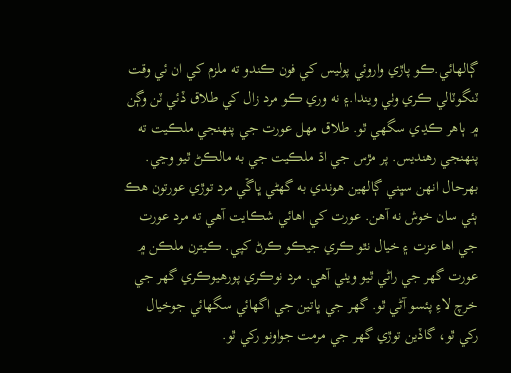ڳالهائي.ڪو پاڙي واروئي پوليس کي فون ڪندو ته ملزم کي ان ئي وقت ٽنگوٽالي ڪري وٺي ويندا.۽ نه وري ڪو مرد زال کي طلاق ڏئي ٽن وڳن ۾ ٻاهر ڪڍي سگهي ٿو. طلاق مهل عورت جي پنهنجي ملڪيت ته پنهنجي رهنديس. پر مڙس جي اڌ ملڪيت جي به مالڪڻ ٿيو وڃي.
بهرحال انهن سڀني ڳالهين هوندي به گهڻي ڀاڱي مرد توڙي عورتون هڪ ٻئي سان خوش نه آهن. عورت کي اهائي شڪايت آهي ته مرد عورت جي اها عزت ۽ خيال نٿو ڪري جيڪو ڪرڻ کپي. ڪيترن ملڪن ۾ عورت گهر جي راڻي ٿيو ويٺي آهي. مرد نوڪري پورهيوڪري گهر جي خرچ لاءِ پئسو آڻي ٿو. گهر جي ڀاتين جي اگهائي سگهائي جوخيال رکي ٿو، گاڏين توڙي گهر جي مرمت جواونو رکي ٿو.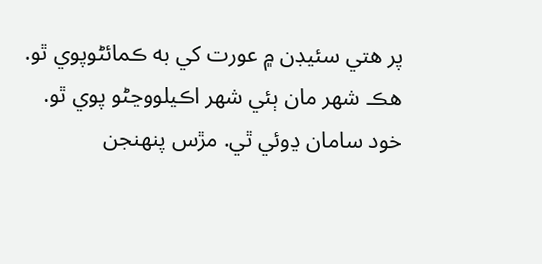پر هتي سئيڊن ۾ عورت کي به ڪمائڻوپوي ٿو. هڪ شهر مان ٻئي شهر اڪيلووڃڻو پوي ٿو. خود سامان ڍوئي ٿي. مڙس پنهنجن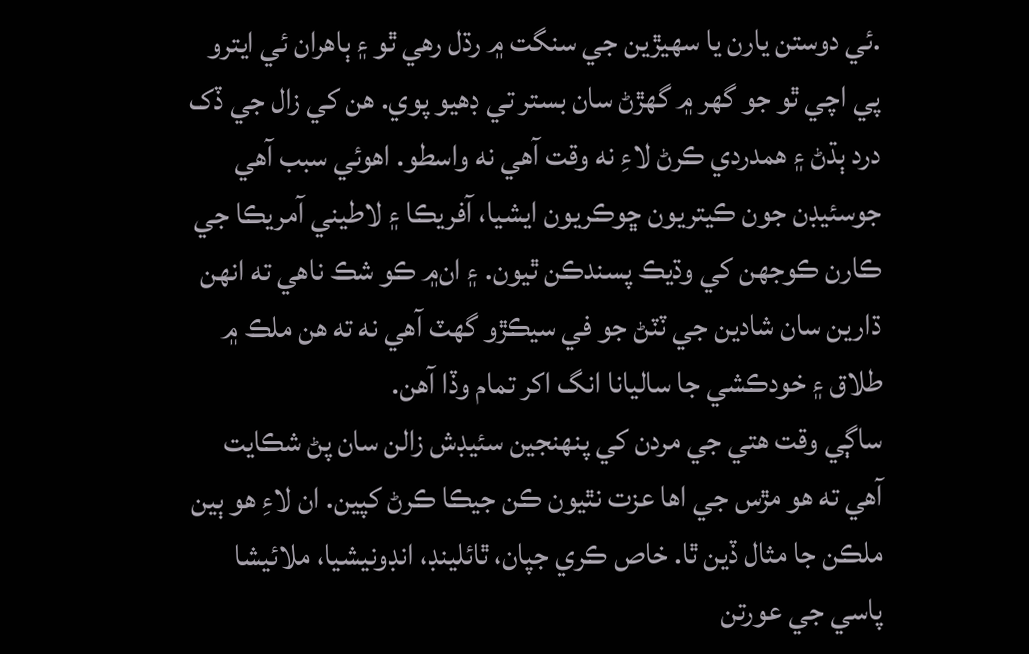.ئي دوستن يارن يا سهيڙين جي سنگت ۾ رڌل رهي ٿو ۽ ٻاهران ئي ايترو پي اچي ٿو جو گهر ۾ گهڙڻ سان بستر تي ڊهيو پوي. هن کي زال جي ڏک درد ٻڌڻ ۽ همدردي ڪرڻ لاءِ نه وقت آهي نه واسطو. اهوئي سبب آهي جوسئيڊن جون ڪيتريون ڇوڪريون ايشيا، آفريڪا ۽ لاطيني آمريڪا جي ڪارن ڪوجهن کي وڌيڪ پسندڪن ٿيون. ۽ ان۾ ڪو شڪ ناهي ته انهن ڌارين سان شادين جي ٽٽڻ جو في سيڪڙو گهٽ آهي نه ته هن ملڪ ۾ طلاق ۽ خودڪشي جا ساليانا انگ اکر تمام وڏا آهن.
ساڳي وقت هتي جي مردن کي پنهنجين سئيڊش زالن سان پڻ شڪايت آهي ته هو مڙس جي اها عزت نٿيون ڪن جيڪا ڪرڻ کپين. ان لاءِ هو ٻين ملڪن جا مثال ڏين ٿا. خاص ڪري جپان، ٿائلينڊ، انڊونيشيا، ملائيشا پاسي جي عورتن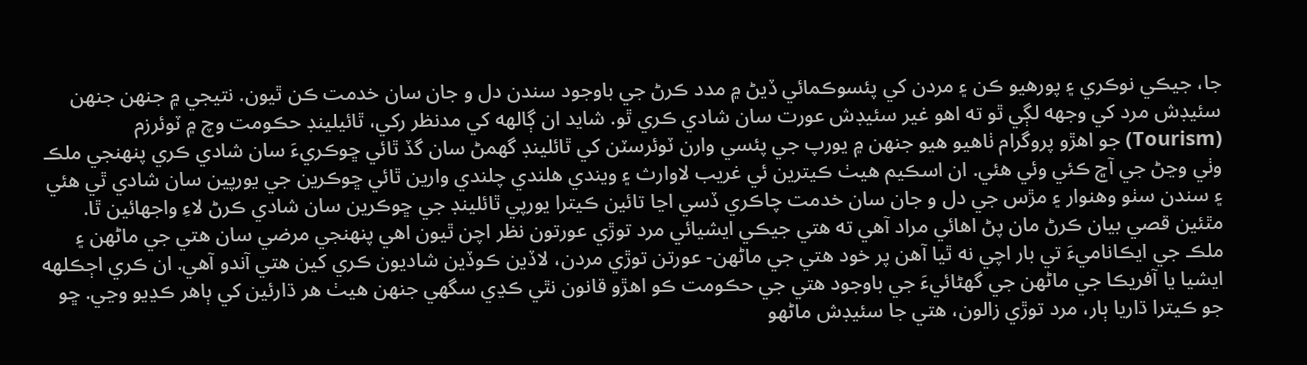جا، جيڪي نوڪري ۽ پورهيو ڪن ۽ مردن کي پئسوڪمائي ڏيڻ ۾ مدد ڪرڻ جي باوجود سندن دل و جان سان خدمت ڪن ٿيون. نتيجي ۾ جنهن جنهن سئيڊش مرد کي وجهه لڳي ٿو ته اهو غير سئيڊش عورت سان شادي ڪري ٿو. شايد ان ڳالهه کي مدنظر رکي، ٿائيلينڊ حڪومت وچ ۾ ٽوئرزم (Tourism) جو اهڙو پروگرام ٺاهيو هيو جنهن ۾ يورپ جي پئسي وارن ٽوئرسٽن کي ٿائلينڊ گهمڻ سان گڏ ٿائي ڇوڪريءَ سان شادي ڪري پنهنجي ملڪ وٺي وڃڻ جي آڇ ڪئي وئي هئي. ان اسڪيم هيٺ ڪيترين ئي غريب لاوارث ۽ ويندي هلندي چلندي وارين ٿائي ڇوڪرين جي يورپين سان شادي ٿي هئي ۽ سندن سٺو وهنوار ۽ مڙس جي دل و جان سان خدمت چاڪري ڏسي اڃا تائين ڪيترا يورپي ٿائلينڊ جي ڇوڪرين سان شادي ڪرڻ لاءِ واجهائين ٿا.
مٿئين قصي بيان ڪرڻ مان پڻ اهائي مراد آهي ته هتي جيڪي ايشيائي مرد توڙي عورتون نظر اچن ٿيون اهي پنهنجي مرضي سان هتي جي ماڻهن ۽ ملڪ جي ايڪاناميءَ تي بار اچي نه ٿيا آهن پر خود هتي جي ماڻهن- عورتن توڙي مردن، لاڏين ڪوڏين شاديون ڪري کين هتي آندو آهي. ان ڪري اڄڪلهه ايشيا يا آفريڪا جي ماڻهن جي گهڻائيءَ جي باوجود هتي جي حڪومت ڪو اهڙو قانون نٿي ڪڍي سگهي جنهن هيٺ هر ڌارئين کي ٻاهر ڪڍيو وڃي. ڇو جو ڪيترا ڌاريا ٻار، مرد توڙي زالون، هتي جا سئيڊش ماڻهو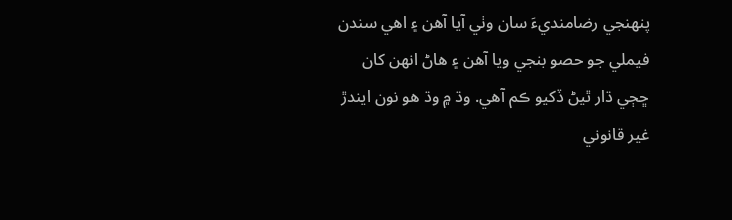پنهنجي رضامنديءَ سان وٺي آيا آهن ۽ اهي سندن فيملي جو حصو بنجي ويا آهن ۽ هاڻ انهن کان ڇڄي ڌار ٿيڻ ڏکيو ڪم آهي. وڌ ۾ وڌ هو نون ايندڙ غير قانوني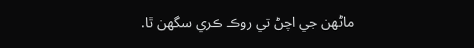ماڻهن جي اچڻ تي روڪ ڪري سگهن ٿا.